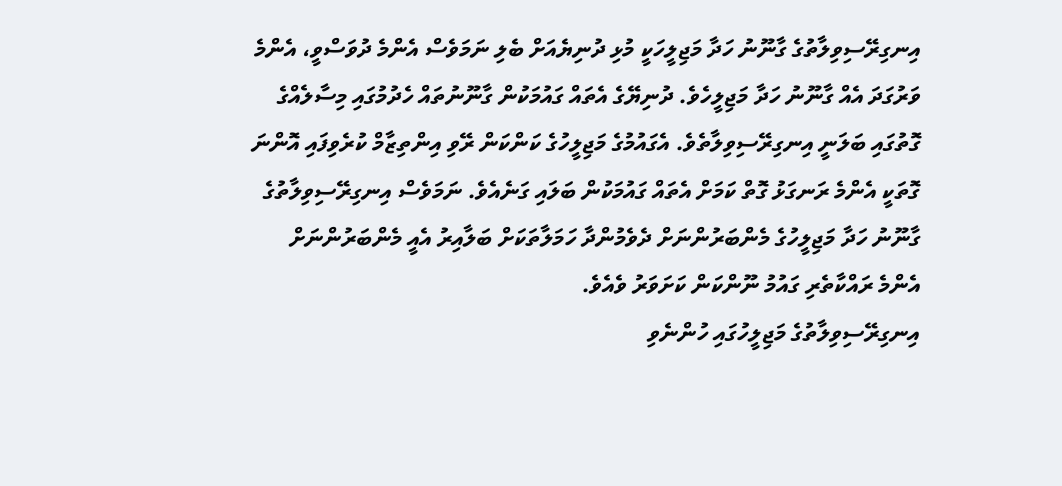އިނގިރޭސިވިލާތުގެ ގާނޫނު ހަދާ މަޖިލީހަކީ މުޅި ދުނިޔެއަށް ބެލި ނަމަވެސް އެންމެ ދުވަސްވީ، އެންމެ ވަރުގަދަ އެއް ގާނޫނު ހަދާ މަޖިލީހެވެ. ދުނިޔޭގެ އެތައް ގައުމަކުން ގާނޫނުތައް ހެދުމުގައި މިސާލެއްގެ ގޮތުގައި ބަލަނީ އިނގިރޭސިވިލާތެވެ. އެގައުމުގެ މަޖިލީހުގެ ކަންކަން ރޭވި އިންތިޒާމް ކުރެވިފައި އޮންނަ ގޮތަކީ އެންމެ ރަނގަޅު ގޮތް ކަމަށް އެތައް ގައުމަކުން ބަލައި ގަނެއެވެ. ނަމަވެސް އިނގިރޭސިވިލާތުގެ ގާނޫނު ހަދާ މަޖިލީހުގެ މެންބަރުންނަށް ދެވެމުންދާ ހަމަލާތަކަށް ބަލާއިރު އެއީ މެންބަރުންނަށް އެންމެ ރައްކާތެރި ގައުމު ނޫންކަން ކަށަވަރު ވެއެވެ.
އިނގިރޭސިވިލާތުގެ މަޖިލީހުގައި ހުންނެވި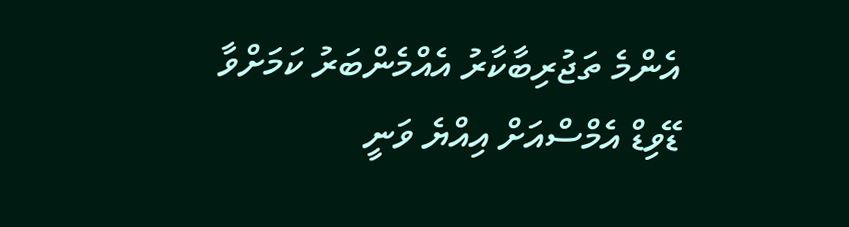އެންމެ ތަޖުރިބާކާރު އެއްމެންބަރު ކަމަށްވާ ޑޭވިޑް އެމްސްއަށް އިއްޔެ ވަނީ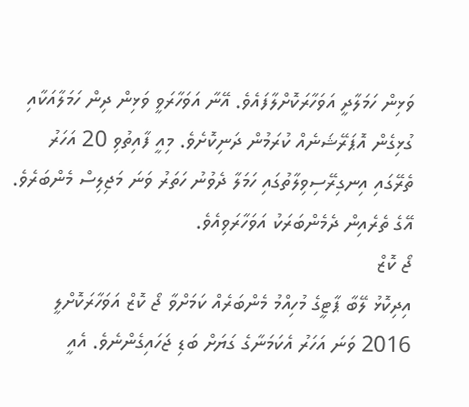ވަޅިން ހަމަލާދީ އަވަހާރަކޮށްލާފައެވެ. އޭނާ އަވަހާރަވީ ވަޅިން ދިން ހަމަލާއަކާއި ގުޅިގެން އޮޕަރޭޝަނެއް ކުރަމުން ދަނިކޮށެވެ. މިއީ ފާއިތުވި 20 އަހަރު ތެރޭގައި އިނގިރޭސިވިލާތުގައި ހަމަލާ ދެވުނު ހަތަރު ވަނަ މަޖިލިސް މެންބަރެވެ. އޭގެ ތެރެއިން ދެމެންބަރަކު އަވަހާރަވިއެވެ.
ޖޯ ކޮޒް
އިދިކޮޅު ލޭބާ ޕާޓީގެ މުހިއްމު މެންބަރެއް ކަމަށްވާ ޖޯ ކޮޒް އަވަހާރަކޮށްލީ 2016 ވަނަ އަހަރު އެކަމަނާގެ ގަޔަށް ބަޑި ޖަހައިގެންނެވެ. އެއީ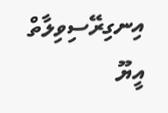އިނގިރޭސިވިލާތް އީޔޫ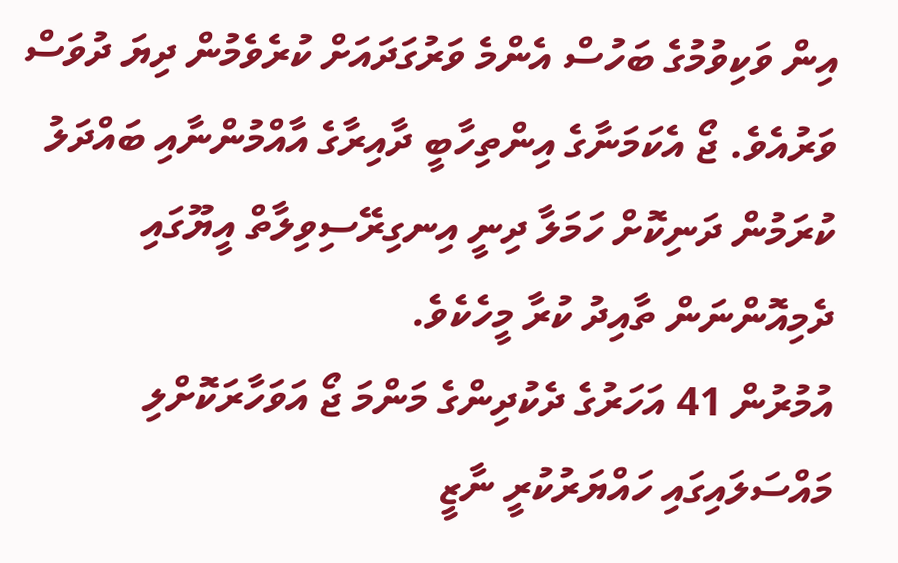އިން ވަކިވުމުގެ ބަހުސް އެންމެ ވަރުގަދައަށް ކުރެވެމުން ދިޔަ ދުވަސް ވަރުއެވެ. ޖޯ އެކަމަނާގެ އިންތިހާބީ ދާއިރާގެ އާއްމުންނާއި ބައްދަލު ކުރަމުން ދަނިކޮށް ހަމަލާ ދިނީ އިނގިރޭސިވިލާތް އީޔޫގައި ދެމިއޮންނަން ތާއިދު ކުރާ މީހެކެވެ.
އުމުރުން 41 އަހަރުގެ ދެކުދިންގެ މަންމަ ޖޯ އަވަހާރަކޮށްލި މައްސަލައިގައި ހައްޔަރުކުރީ ނާޒީ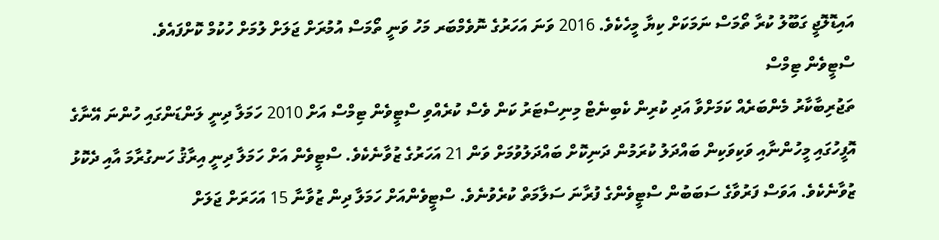އައިޑޮލޮޖީ ގަބޫލު ކުރާ ތޯމަސް ނަމަކަށް ކިޔާ މީހެކެވެ. 2016 ވަނަ އަހަރުގެ ނޮވެމްބަރ މަހު ވަނީ ތޯމަސް އުމުރަށް ޖަލަށް ލުމަށް ހުކުމް ކޮށްފައެވެ.
ސްޓީވެން ޓިމްސް
ތަޖުރިބާކާރު މެންބަރެއް ކަމަށްވާ އަދި ކުރިން ކެބިނެޓް މިނިސްޓަރު ކަން ވެސް ކުރެއްވި ސްޓީވެން ޓިމްސް އަށް 2010 ހަމަލާ ދިނީ ލަންޑަންގައި ހުންނަ އޭނާގެ އޮފީހުގައި މީހުންނާއި ވަކިވަކިން ބައްދަލު ކުރަމުން ދަނިކޮށް ބައްދަލުވުމަށް ވަން 21 އަހަރުގެ ޒުވާނެކެވެ. ސްޓީވެން އަށް ހަމަލާ ދިނީ އިރާޤު ހަނގުރާމަ އާއި ދެކޮޅު ޒުވާނެކެވެ. އަވަސް ފަރުވާގެ ސަބަބުން ސްޓީވެންގެ ފުރާނަ ސަލާމަތް ކުރެވުނެވެ. ސްޓީވެންއަށް ހަމަލާ ދިން ޒުވާނާ 15 އަހަރަށް ޖަލަށް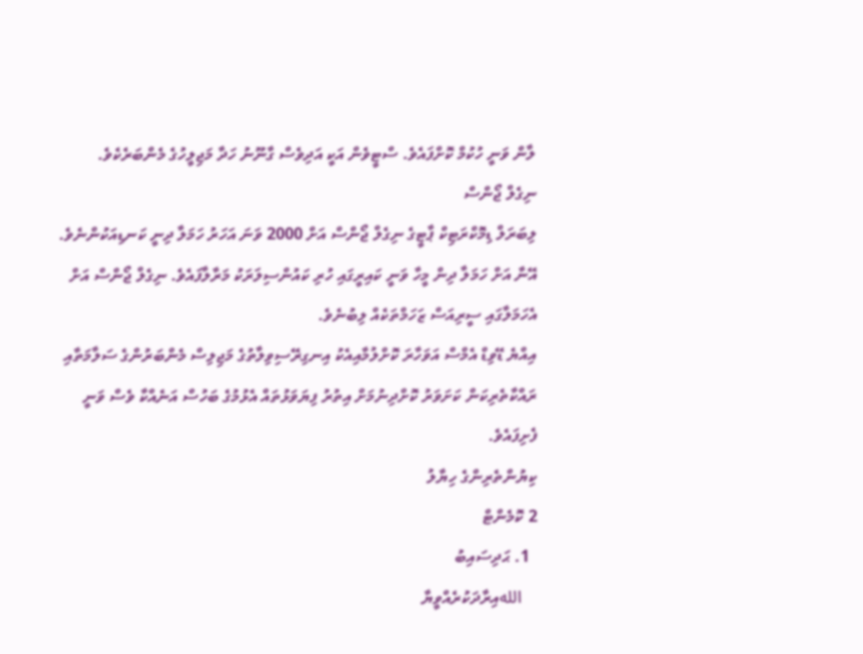ލާން ވަނީ ހުކުމް ކޮށްފައެވެ. ސްޓީވެން އަކީ އަދިވެސް ގާނޫނު ހަދާ މަޖިލީހުގެ މެންބަރެކެވެ.
ނިގެލް ޖޯންސް
ލިބަރަލް ޑިމޮކްރަޓިކް ޕާޓީގެ ނިގެލް ޖޯންސް އަށް 2000 ވަނަ އަހަރު ހަމަލާ ދިނީ ކަނޑިއަކުންނެވެ. އޭނާ އަށް ހަމަލާ ދިން މީހާ ވަނީ ކައިރީގައި ހުރި ކައުންސިލަރަކު މަރާލާފައެވެ. ނިގެލް ޖޯންސް އަށް އެހަމަލާގައި ސީރިއަސް ޒަހަމްތަކެއް ލިބުނެވެ.
އިއްޔެ ޑޭވިޑް އެމްސް އަވަހާރަ ކޮށްލުމާއިއެކު އިނގިރޭސިވިލާތުގެ މަޖިލިސް މެންބަރުންގެ ސަލާމަތާއި ރައްކާތެރިކަން ކަށަވަރު ކޮށްދިނުމަށް އިތުރު ފިޔަވަޅުތައް އެޅުމުގެ ބަހުސް އަނެއްކާ ވެސް ވަނީ ފެށިފައެވެ.
ކިޔުންތެރިންގެ ހިޔާލު
2 ކޮމެންޓް
  1. ޙަދިސައިބު
    اللهއިރާދަކުރެއްވީޔާ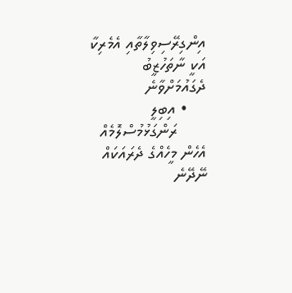އިންގިރޭސިވިލާތާއި އެމެރިކާ އަކީ ނާތަހުޒީބު ދެގައުމަށްވާނެ
    • އިބިލީ
      ރަންގަޅުމުސްލޮމެއް އެހެން މީހެއްގެ ދެރައަކައް ނޭދޭނެ